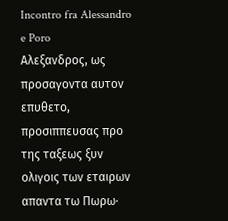Incontro fra Alessandro e Poro
Αλεξανδρος, ως προσαγοντα αυτον επυθετο, προσιππευσας προ της ταξεως ξυν ολιγοις των εταιρων απαντα τω Πωρω·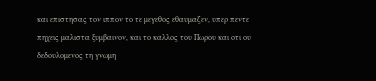και επιστησας τον ιππον το τε μεγεθος εθαυμαζεν, υπερ πεντε πηχεις μαλιστα ξυμβαινον, και το καλλος του Πωρου και οτι ου δεδουλομενος τη γνωμη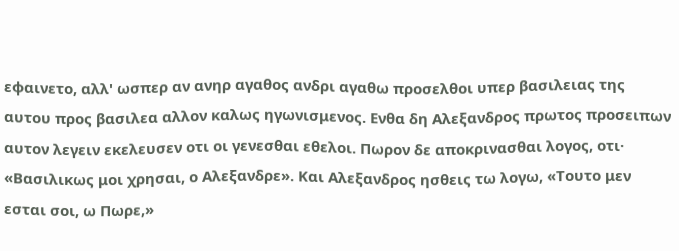εφαινετο, αλλ' ωσπερ αν ανηρ αγαθος ανδρι αγαθω προσελθοι υπερ βασιλειας της αυτου προς βασιλεα αλλον καλως ηγωνισμενος. Ενθα δη Αλεξανδρος πρωτος προσειπων αυτον λεγειν εκελευσεν οτι οι γενεσθαι εθελοι. Πωρον δε αποκρινασθαι λογος, οτι· «Βασιλικως μοι χρησαι, ο Αλεξανδρε». Και Αλεξανδρος ησθεις τω λογω, «Τουτο μεν εσται σοι, ω Πωρε,»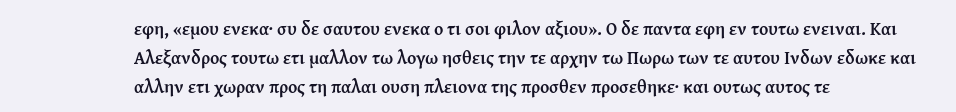εφη, «εμου ενεκα· συ δε σαυτου ενεκα ο τι σοι φιλον αξιου». Ο δε παντα εφη εν τουτω ενειναι. Και Αλεξανδρος τουτω ετι μαλλον τω λογω ησθεις την τε αρχην τω Πωρω των τε αυτου Ινδων εδωκε και αλλην ετι χωραν προς τη παλαι ουση πλειονα της προσθεν προσεθηκε· και ουτως αυτος τε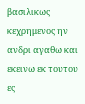βασιλικως κεχρημενος ην ανδρι αγαθω και εκεινω εκ τουτου ες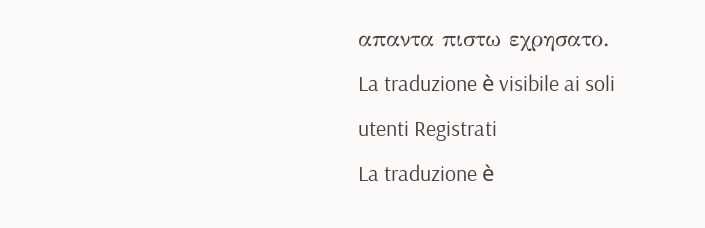απαντα πιστω εχρησατο.
La traduzione è visibile ai soli utenti Registrati
La traduzione è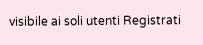visibile ai soli utenti Registrati